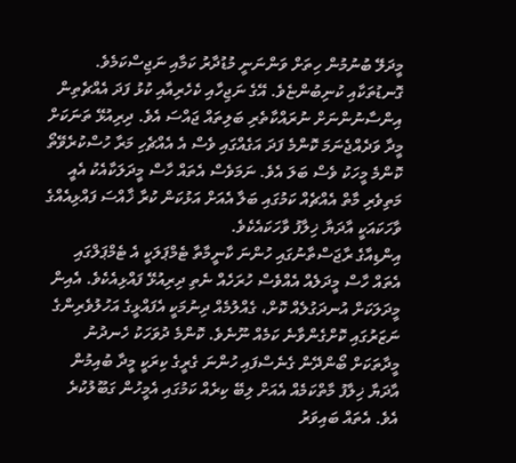މީދަލޭ ބުނުމުން ހިތަށް ވަންނަނީ މުޑުދާރު ކަމާއި ނަޖިސްކަމެވެ. ގޮނޑުތަކާއި ކުނިބުންޏެވެ. އޭގެ ނަޖިހާއި ކެހެރިއާއި ކުޅު ފަދަ އެއްޗެތިން އިންސާނުންނަށް ނުރައްކާތެރި ބަލިތައް ޖައްސަ އެވެ. ދިރިއުޅޭ ތަނަކަށް މީދާ ވަދެއްޖެނަމަ ކޮންމެ ފަދަ އަގެއްގައި ވެސް އެ އެއްޗެހި މަރާ ހުސްކުރެވޭތޯ ކޮންމެ މީހަކު ވެސް ބަލަ އެވެ. ނަމަވެސް އެތައް ހާސް މީދަލަކާއެކު އެއީ މަތިވެރި މާތް އެއްޗެއް ކަމުގައި ބަލާ އެއަށް އަޅުކަން ކުރާ ޚާއްސަ ފައްޅިއެއްގެ ވާހަކައަކީ އާދަޔާ ޚިލާފު ވާހަކައެކެވެ.
އިންޑިއާގެ ރާޖަސްތާނުގައި ހުންނަ ކާނީމާތާ ޓެމްޕަލަކީ އެ ޓެމްޕަލްގައި އެތައް ހާސް މީދަލެއް އެއްވެސް ހުރަހެއް ނެތި ދިރިއުޅޭ ފައްޅިއެކެވެ. އެއިން މީދަލަކަށް އުނދަގުލެއް ކޮށް، ގެއްލުމެއް ދިނުމަކީ އެފައްޅީގެ އަހުލުވެރިންގެ ނަޒަރުގައި ކޮށްގެންވާނެ ކަމެއް ނޫނެވެ. ކޮންމެ ދުވަހަކު ހެނދުނު މީދާތަކަށް ބޯންދޭން ގެނެސްފައި ހުންނަ ގެރީގެ ކިރަކީ މީދާ ބުއިމުން އާދަޔާ ޚިލާފު މާތްކަމެއް އެއަށް ލިބޭ ކިރެއް ކަމުގައި އެމީހުން ގަބޫލުކުރެ އެވެ. އެތައް ބައިވަރު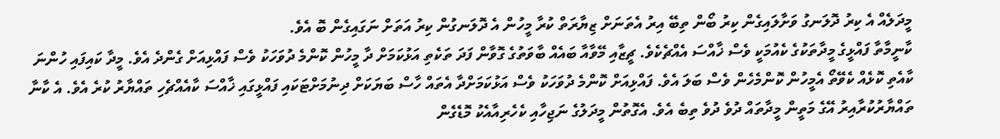މީދަލެއް އެ ކިރު ދޮލަނގު ވަށާލައިގެން ކިރު ބޯން ތިބޭ އިރު އެތަނަށް ޒިޔާރަތް ކުރާ މީހުން އެ ދޮލަނގުން ކިރު އަތަށް ނަގައިގެން ބޮ އެވެ.
ކާނީމާތާ ފައްޅީގެ މީދާތަކުގެ ކެއުމަކީ ވެސް ޚާއްސަ އެއްޗެކެވެ. ޗީޒާއި މޭވާއާ ބައެއް ބާވަތުގެ ގޮވާން ފަދަ ތަކެތި އަޅުކަމަށް ދާ މީހުން ކޮންމެ ދުވަހަކު ވެސް ފައްޅިއަށް ގެންދެ އެވެ. މީދާ ކައިފައި ހުންނަ ކާއެތި ކޮޅެއް ކެވޭތޯ އެމީހުން ކޮންމެހެން ވެސް ބަލަ އެވެ. ފައްޅިއަށް ކޮންމެ ދުވަހަކު ވެސް އަޅުކަމަށްދާ އެތައް ހާސް ބަޔަކަށް ދިނުމަށްޓަކައި ފައްޅީގައި ޚާއްސަ ކާއެއްޗެހި ތައްޔާރު ކުރެ އެވެ. އެ ކާނާ ތައްޔާރުކުރާއިރު އޭގެ މަތީން މީދާތައް ދުވެ ދުވެ ތިބެ އެވެ. އެގޮތުން މީދަލުގެ ނަޖިހާއި ކެހެރިއާއެކު މޮޑެގެން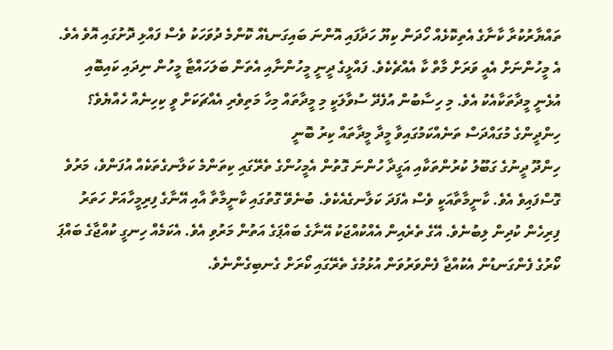ތައްޔާރުކުރާ ކާނާގެ އެތިކޮޅެއް ހޯދަން ކިޔޫ ހަދާފައި އޮންނަ ބައިގަނޑެއް ކޮންމެ ދުވަހަކު ވެސް ފައްޅި ދޮށުގައި އޮވެ އެވެ. އެ މީހުންނަށް އެއީ ވަރަށް މާތް ކާ އެއްޗެކެވެ. ފައްޅީގެ ދީނީ މީހުންނާއި އެތަން ބަލަހައްޓާ މީހުން ނިދައި ކައިބޮއި އުޅެނީ މީދާތަކާއެކު އެވެ. މި ހިސާބުން އުފެދޭ ސުވާލަކީ މި މީދާތައް މިހާ މަތިވެރި އެއްޗަކަށް ވީ ކިހިނެއް ހެއްޔެވެ؟
ހިންދީންގެ މުގައްދަސް ތަނެއްކަމުގައިވާ މީދާ މީދާތައް ކިރު ބޮނީ
ހިންދޫ ދީނުގެ ގަބޫލު ކުރުންތަކާއި އަގީދާ ހުންނަ ގޮތުން އެމީހުންގެ ތެރޭގައި ކިތަންމެ ކަލާނގެތަކެއް އުފަންވެ، މަރުވެ ގޮސްފައިވެ އެވެ. ކާނީމާތާއަކީ ވެސް އެފަދަ ކަލާނގެއެކެވެ. ބުނެވޭ ގޮތުގައި ކާނީމާތާ އާއި އޭނާގެ ފިރިމީހާއަށް ހަތަރު ފިރިހެން ކުދިން ލިބުނެވެ. އޭގެ ތެރެއިން އެއްކުއްޖަކު އޭނާގެ ބައްޕަގެ އަތުން މަރުވި އެވެ. އެކަމެއް ހިނގީ ކުއްޖާގެ ބައްޕަ ކޯރުގެ ފެންގަނޑުން އެކުއްޖާ ފެންވަރުވަން އުޅުމުގެ ތެރޭގައި ކޯރަށް ގެނބިގެންނެވެ.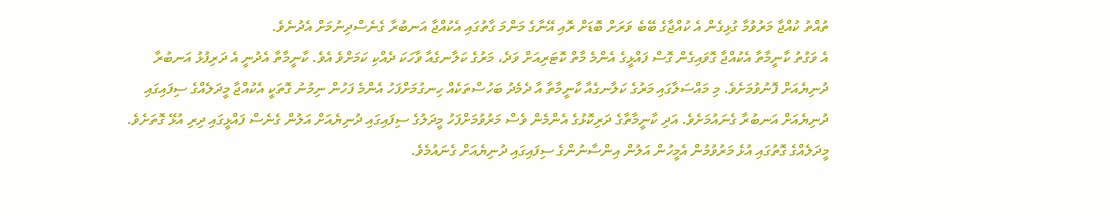ތުއްތު ކުއްޖާ މަރުވުމާ ގުޅިގެން އެ ކުއްޖާގެ ބޭބެ ވަރަށް ބޮޑަށް ރޮއި އޭނާގެ މަންމަ ގާތުގައި އެކުއްޖާ އަނބުރާ ގެނެސްދިނުމަށް އެދުނެވެ.
އެ ވަގުތު ކާނީމާތާ އެކުއްޖާ ގޮވައިގެން ގޮސް ފައްޅީގެ އެންމެ މާތް ކޮޓަރިއަށް ވަދެ، މަރުގެ ކަލާނގެއާ ވާހަކަ ދެއްކި ކަމަށްވެ އެވެ. ކާނީމާތާ އެދުނީ އެ ދަރިފުޅު އަނބުރާ ދުނިޔެއަށް ފޮނުވުމަށެވެ. މި މައްސަލާގައި މަރުގެ ކަލާނގެއާ ކާނީމާތާ އާ ދެމެދު ބަހުސްތަކެއް ހިނގުމަށްފަހު އެންމެ ފަހުން ނިމުނު ގޮތަކީ އެކުއްޖާ މީދަލެއްގެ ސިފައިގައި ދުނިޔެއަށް އަނބުރާ ގެނައުމަށެވެ. އަދި ކާނީމާތާގެ ދަރިކޮޅުގެ އެންމެން ވެސް މަރުވުމަށްފަހު މީދަލުގެ ސިފައިގައި ދުނިޔެއަށް އަލުން ގެނެސް ފައްޅީގައި ދިރި އުޅޭ ގޮތަށެވެ. މީދަލެއްގެ ގޮތުގައި އުޅެ މަރުވުމުން އެމީހުން އަލުން އިންސާނުންގެ ސިފައިގައި ދުނިޔެއަށް ގެނައުމެވެ.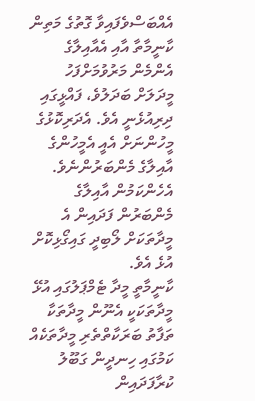އެއްބަސްވެފައިވާ ގޮތުގެ މަތިން ކާނީމާތާ އާއި އެއާއިލާގެ އެންމެން މަރުވުމަށްފަހު މީދަލަށް ބަދަލުވެ، ފައްޅީގައި ދިރިއުޅެނީ އެވެ. އެދަރިކޮޅުގެ މީހުންނަށް އެއީ އެމީހުންގެ އާއިލާގެ މެންބަރުންނެވެ. އެހެންކަމުން އާއިލާގެ މެންބަރުން ފަދައިން އެ މީދާތަކަށް ލޯބިދީ ގައިގޯޅިކޮށް އުޅެ އެވެ.
ކާނީމާތީ މީދާ ޓެމްޕަލުގައި އުޅޭ މީދާތަކަކީ އެނޫން މީދާތަކާ ތަފާތު ބަރަކާތްތެރި މީދާތަކެއް ކަމުގައި ހިނދީން ގަބޫލު ކުރާފަދައިން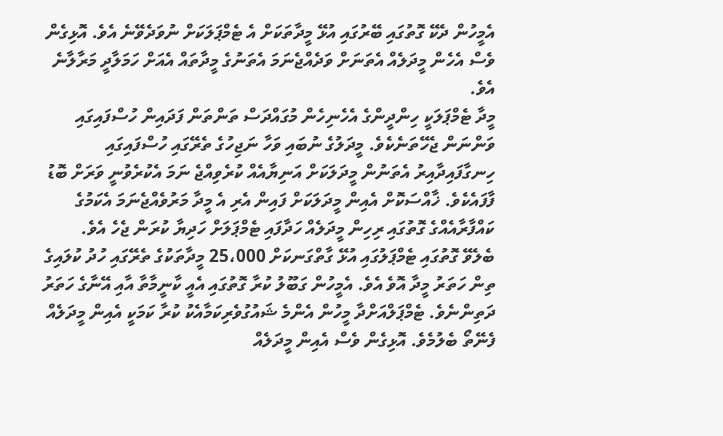އެމީހުން ދެކޭ ގޮތުގައި ބޭރުގައި އުޅޭ މީދާތަކަށް އެ ޓެމްޕަލަކަށް ނުވަދެވޭނެ އެވެ. އޮޅިގެން ވެސް އެހެން މީދަލެއް އެތަނަށް ވަދެއްޖެނަމަ އެތަނުގެ މީދާތައް އެއަށް ހަމަލާދީ މަރާލާނެ އެވެ.
މީދާ ޓެމްޕަލަކީ ހިންދީންގެ އެހެނިހެން މުގައްދަސް ތަންތަން ފަދައިން ހުސްފައިގައި ވަންނަން ޖެހޭތަނެކެވެ. މީދަލުގެ ނުބައި ވަހާ ނަޖިހުގެ ތެރޭގައި ހުސްފައިގައި ހިނގާފައިދާއިރު އެތަނުން މީދަލަކަށް އަނިޔާއެއް ކުރެވިއްޖެ ނަމަ އެކުރެވުނީ ވަރަށް ބޮޑު ފާފައެކެވެ. ޚާއްސަކޮށް އެއިން މީދަލަކަށް ފައިން އެރި އެ މީދާ މަރުވެއްޖެނަމަ އެކަމުގެ ކައްފާރާއެއްގެ ގޮތުގައި ރިހިން މީދަލެއް ހަދާފައި ޓެމްޕަލަށް ހަދިޔާ ކުރަން ޖެހެ އެވެ.
ބެލެވޭ ގޮތުގައި ޓެމްޕަލުގައި އުޅޭ ގާތްގަނކަށް 25،000 މީދާތަކުގެ ތެރޭގައި ހުދު ކުލައިގެ ތިން ހަތަރު މީދާ އޮވެ އެވެ. އެމީހުން ގަބޫލު ކުރާ ގޮތުގައި އެއީ ކާނީމާތާ އާއި އޭނާގެ ހަތަރު ދަތިންނެވެ. ޓެމްޕަލްއަށްދާ މީހުން އެންމެ ޝައުގުވެރިކަމާއެކު ކުރާ ކަމަކީ އެއިން މީދަލެއް ފެނޭތޯ ބެލުމެވެ. އޮޅިގެން ވެސް އެއިން މީދަލެއް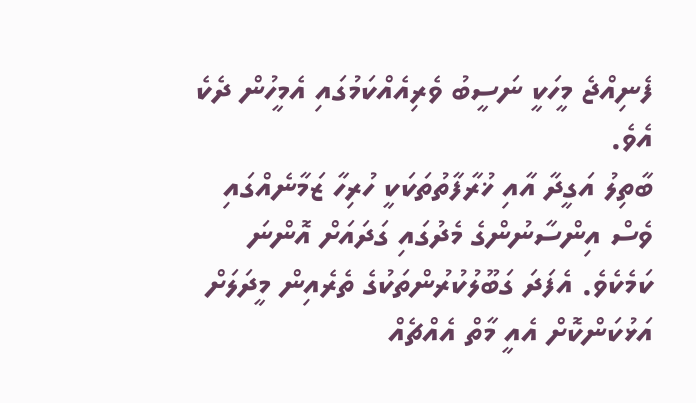ފެނިއްޖެ މީހަކީ ނަސީބު ވެރިއެއްކަމުގައި އެމީހުން ދެކެ އެވެ.
ބާތިލު އަގީދާ އާއި ޚުރާފާތުތަކަކީ ހުރިހާ ޒަމާނެއްގައި ވެސް އިންސާނުންގެ މެދުގައި ގަދައަށް އޮންނަ ކަމެކެވެ. އެފަދަ ގަބޫލުކުރުންތަކުގެ ތެރެއިން މީދަލަށް އަޅުކަންކޮށް އެއީ މާތް އެއްޗެއް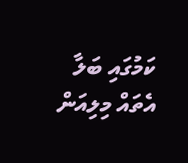ކަމުގައި ބަލާ އެތައް މިލިއަން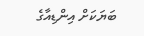ބަޔަކަށް އިންޑިއާގެ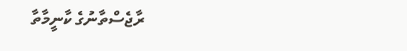ރާޖެސްތާނުގެ ކާނީމާތާ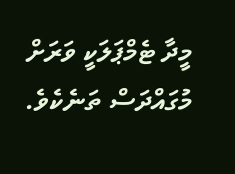މީދާ ޓެމްޕަލަކީ ވަރަށް މުގައްދަސް ތަނެކެވެ.